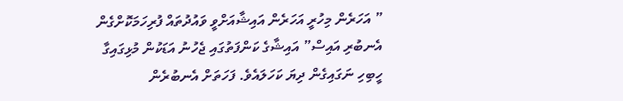” އަހަރެން މިހުރީ އަހަރެން އައިޝާއަށްވީ ވައުދުތައް ފުރިހަމަކޮށްގެން އެނބުރި އައިސް” އައިޝާގެ ކަންފަތުގައި ޖެހުނު އަޑަކުން މުޅިގައިގާ ހީބިހި ނަގައިގެން ދިޔަ ކަހަލައެވެ. ފަހަތަށް އެނބުރެން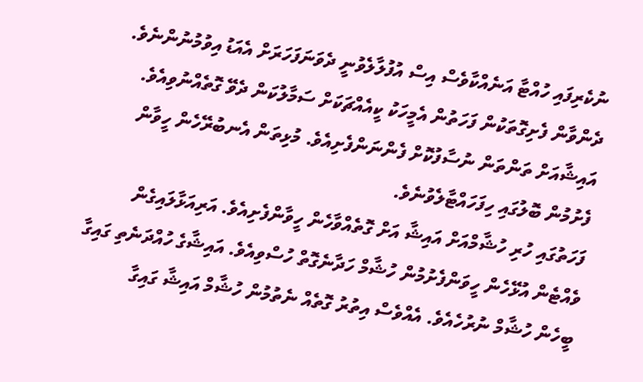ނުކެރިފައި ހުއްޓާ އަނެއްކާވެސް އިސް އުފުލާލެވުނީ ދެވަނަފަހަރަށް އެއަޑު އިވުމުނުންނެވެ. ދެންވާން ފެށިގޮތަކުން ފަހަތުން އެމީހަކު ކީއެއްޗަކަށް ސަމާލުކަން ދެވޭ ގޮތެއްނުވިއެވެ. އައިޝާއަށް ތަންތަން ނުސާފުކޮށް ފެންނަންފެށިއެވެ. މުޅިތަން އެނބުރޭހެން ހީވާން ފެށުމުން ބޮލުގައި ހިފަހައްޓާލެވުނެވެ.
ފަހަތުގައި ހުރި ހުޝާމްއަށް އައިޝާ އަށް ގޮތެއްވާހެން ހީވާންފެށިއެވެ. އަރިއަޅާލައިގެން ވެއްޓެން އުޅޭހެން ހީވަންފެށުމުން ހުޝާމް ހަދާނެގޮތް ހުސްވިއެވެ. އައިޝާގެ ހުއްދަނެތި ގައިގާ ބީހެން ހުޝާމް ނުރުހެއެވެ. އެއްވެސް އިތުރު ގޮތެއް ނެތުމުން ހުޝާމް އައިޝާ ގައިގާ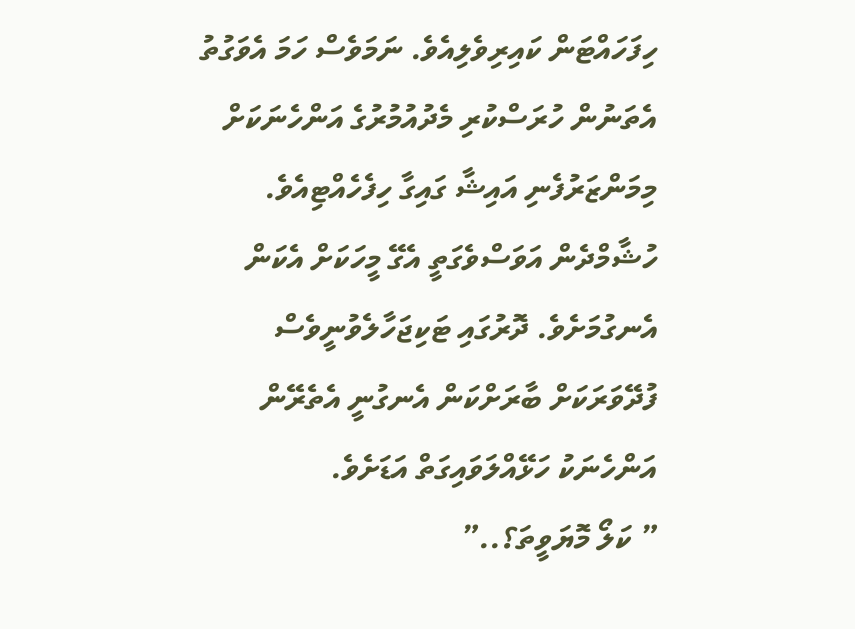ހިފަހައްޓަން ކައިރިވެލިއެވެ. ނަމަވެސް ހަމަ އެވަގުތު އެތަނުން ހުރަސްކުރި މެދުއުމުރުގެ އަންހެނަކަށް މިމަންޒަރުފެނި އައިޝާ ގައިގާ ހިފެހެއްޓިއެވެ. ހުޝާމްދެން އަވަސްވެގަތީ އެގޭ މީހަކަށް އެކަން އެނގުމަށެވެ. ދޮރުގައި ޓަކިޖަހާލެވުނީވެސް ފުދޭވަރަކަށް ބާރަށްކަން އެނގުނީ އެތެރޭން އަންހެނަކު ހަޅޭއްލަވައިގަތް އަޑަށެވެ.
” ކަލޯ މޮޔަވީތަ؟..”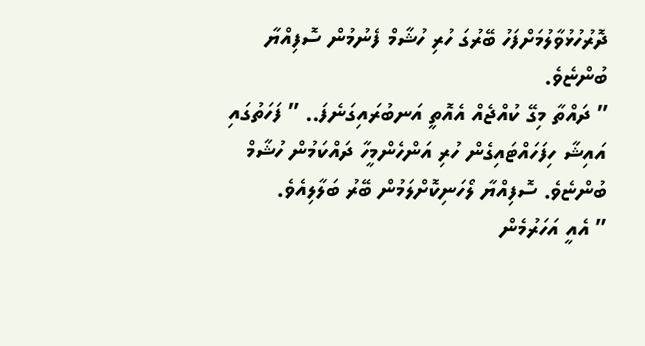ދޮރުހުޅުވާލުމަށްފަހު ބޭރުގަ ހުރި ހުޝާމް ފެނުމުން ސޮފިއްޔާ ބުންޏެވެ.
” ދައްތާ މިގޭ ކުއްޖެއް އެއޮތީ އަނބުރައިގަނެފަ.. ” ފަހަތުގައި އައިޝާ ހިފަހައްޓައިގެން ހުރި އަންހެންމީހާ ދައްކަމުން ހުޝާމް ބުންޏެވެ. ސޮފިއްޔާ ލޯހަނިކޮށްލަމުން ބޭރު ބަލާލިއެވެ.
” އެއީ އަހަރުމެން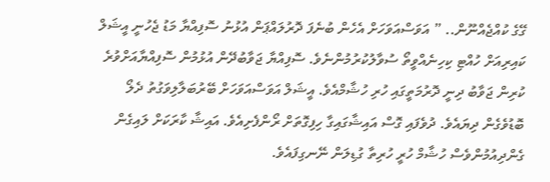ގޭގެ ކުއްޖެއްނޫން.. ” އަވަސްއަވަހަށް އެހެން ބުނެފަ ދޮރުލައްޕަން އުޅުނު ސޮފިއްޔާ މަޑު ޖެހުނީ އީޝަލް ކައިރިއަށް ހުއްޓި ކިހިނެއްވީތޯ ސުވާލުކުރުމުންނެވެ. ސޮފިއްޔާ ޖަވާބުދޭން އުޅުމުން ސޮފިއްޔާއަށްވުރެ ކުރިން ޖަވާބު ދިނީ ދޮރުމަތީގައި ހުރި ހުޝާމްއެވެ. އީޝަލް އަވަސްއަވަހަށް ބޭރުބަލާލިވަގުތު ދެލޯ ބޮޑުވެގެން ދިޔައެވެ. ދުވެފައި ގޮސް އައިޝާގައިގާ ހިފިގޮތަށް ރޯންފެށިއެވެ. އައިޝާ ކާރަކަށް ލައިގެން ގެންދިއުމުންވެސް ހުޝާމް ހުރީ ހުރިތާ ގުޑިލަން ނޭނގިފައެވެ.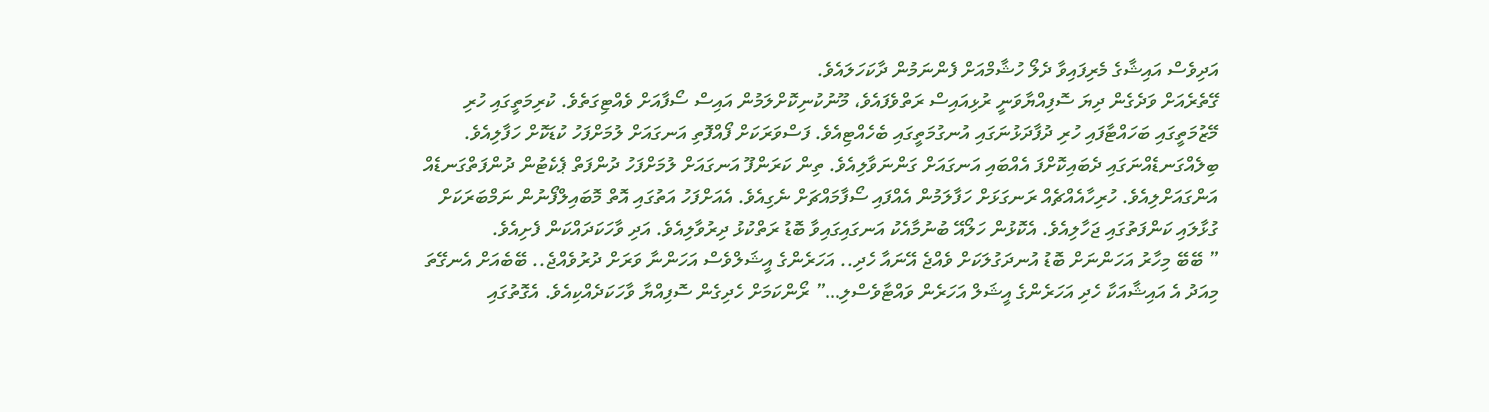އަދިވެސް އައިޝާގެ މެރިފައިވާ ދެލޯ ހުޝާމްއަށް ފެންނަމުން ދާކަހަލައެވެ.
ގޭތެރެއަށް ވަދެގެން ދިޔަ ސޮފިއްޔާވަނީ ރުޅިއައިސް ރަތްވެފައެވެ، މޫނުކުނިކޮށްލަމުން އައިސް ސޯފާއަށް ވެއްޓިގަތެވެ. ކުރިމަތީގައި ހުރި މޭޒުމަތީގައި ބަހައްޓާފައި ހުރި ދުފާދަޅުނަގައި އުނގުމަތީގައި ބެހެއްޓިއެވެ. ފަސްވަރަކަށް ފޯއްފޮތި އަނގައަށް ލުމަށްފަހު ކުޑަކޮށް ހަފާލިއެވެ. ބިލެއްގަނޑެއްނަގައި ދެބައިކޮށްފަ އެއްބައި އަނގައަށް ގަންނަވާލިއެވެ. ތިން ކަރަންފޫ އަނގައަށް ލުމަށްފަހު ދުންފަތް ޕެކެޓުން ދުންފަތްގަނޑެއް އަންގައަށްލިއެވެ. ހުރިހާއެއްޗެއް ރަނގަޅަށް ހަފާލަމުން އެއްފައި ސޯފާމައްޗަށް ނެގިއެވެ. އެއަށްފަހު އަތުގައި އޮތް މޮބައިލްފޯނުން ނަމްބަރަކަށް ގުޅާލައި ކަންފަތުގައި ޖަހާލިއެވެ. އެކޮޅުން ހަލޯއޭ ބުނުމާއެކު އަނގައިގައިވާ ބޮޑު ރަތްކުޅު ދިރުވާލިއެވެ. އަދި ވާހަކަދައްކަން ފެށިއެވެ.
” ބޭބޭ މިހާރު އަހަންނަށް ބޮޑު އުނދަގުލަކަށް ވެއްޖެ އޭނައާ ހެދި.. އަހަރެންގެ އީޝަލްވެސް އަހަންނާ ވަރަށް ދުރުވެއްޖެ.. ބޭބެއަށް އެނގޭތަ މިއަދު އެ އައިޝާއަކާ ހެދި އަހަރެންގެ އީޝަލް އަހަރެން ވައްޓާވެސްލި…” ރޯންކަމަށް ހެދިގެން ސޮފިއްޔާ ވާހަކަދެއްކިއެވެ. އެގޮތުގައި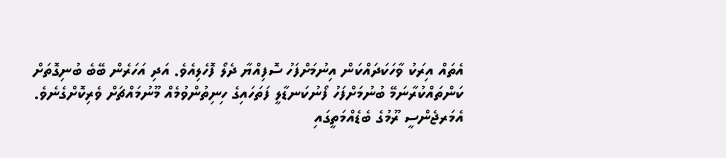އެތައް އިރަކު ވާހަކަދައްކަން އިނުމަށްފަހު ސޮފިއްޔާ ދެލޯ ފޮހެލިއެވެ. އަދި އަހަރެން ބޭބެ ބުނިގޮތަށް ކަންތައްކުރާނަމޭ ބުނުމަށްފަހު ފޯނުކަނޑާލީ ފަތަހައިގެ ހިނިތުންވުމެއް މޫނުމައްޗަށް ވެރިކޮށްގެނެވެ.
އެމަރޖެންސީ ރޫމުގެ ބެޑެއްމަތީގައި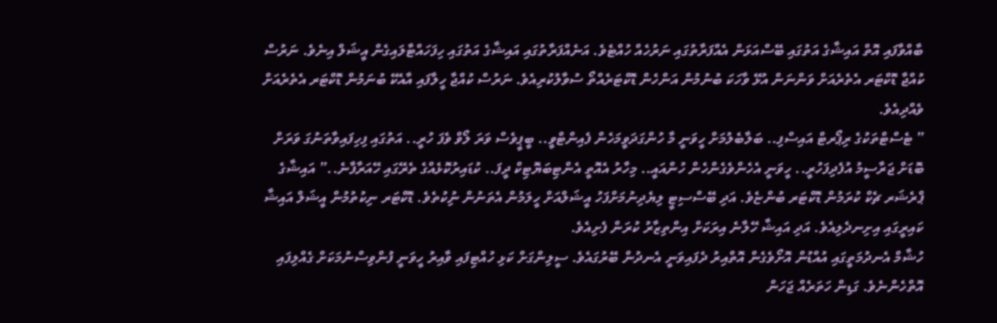ބާއްވާފައި އޮތް އައިޝާގެ އަތުގައި ބޭސްއަޅަން އެއްފަރާތުގައި ނަރުހެއް ހުއްޓެވެ. އަނެއްފަރާތުގައި އައިޝާގެ އަތުގައި ހިފަހައްޓާލައިގެން އީޝަލް އިނެވެ. ނަރުސް ކުއްޖާ ޑޮކްޓަރ އެތެރެއަށް ވަންނަން އުޅޭ ވާހަކަ ބުނުމުން އަންހެން ޑޮކްޓަރެއްތޯ ސުވާލުކުރިއެވެ. ނަރުސް ކުއްޖާ ހީލާފައި އާއެކޭ ބުނަމުން ޑޮކްޓަރ އެތެރެއަށް ވެއްދިއެވެ.
” ޓެސްޓްތަކުގެ ރިޕޯރޓް އައިސްފި.. ބަލާބެލުމަށް ހީވަނީ މާ ހުންގަދަވީމަހެން ފެއިންޓްވީ.. ބީޕީވެސް ވަރަ ލޯވް ވެފަ ހުރީ.. އަތުގައި ފިހިފައިވާތަނުގަ ވަރަށް ބޮޑަށް ޖަރާސީމު އުފެދިފަހުރީ.. ހީވަނީ އެހެންވެގެންހެން ހުންއައީ.. މިހާރު އެއޮތީ އެންޓިބަޔޮޓިކް ދީފަ.. ކުޑައިރުކޮޅެއްގެ ތެރޭގައި ހޭއަރާފާނެ..” އައިޝާގެ ޕްރެޝަރ ޗެކް ކުރަމުން ޑޮކްޓަރ ބުންޏެވެ. އަދި ބޭސްސިޓީ ލިޔެދިނުމަށްފަހު އީޝަލްއަށް ހީލަމުން އެތަނުން ނުިކުތެވެ. ޑޮކްޓަރ ނިކުތުމުން އީޝަލް އައިޝާ ކައިރީގައި އިށިނދެލިއެވެ. އަދި އައިޝާ ހޭލާނެ އިރަކަށް އިންތިޒާރު ކުރަން ފެށިއެވެ.
ހުޝާމް އެނދުމަތީގައި އުއްޑުން އޮށޯވެގެން އޮތްއިރު ދެފައިވަނީ އެނދުން ބޭރުގައެވެ. ސީލިންގަށް ކަޅި ހުއްޓިފައި ވާއިރު ހީވަނީ ފުންވިސްނުމަކަށް ގެއްލިފައި އޮތްހެންނެވެ. ގަޑިން ހަތަރެއް ޖަހަން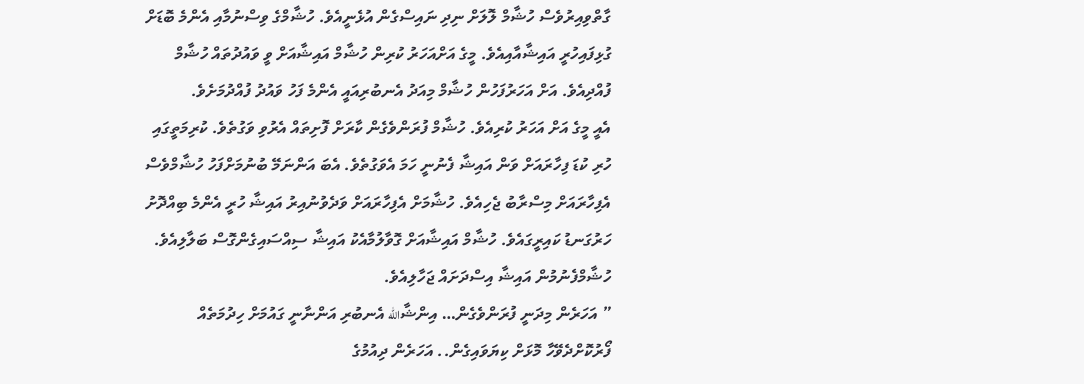ގާތްވިއިރުވެސް ހުޝާމް ލޮލަށް ނިދި ނައިސްގެން އުޅެނީއެވެ. ހުޝާމްގެ ވިސްނުމާއި އެންމެ ބޮޑަށް ގުޅިފައިހުރީ އައިޝާއާއިއެވެ. މީގެ އަށްއަހަރު ކުރިން ހުޝާމް އައިޝާއަށް ވީ ވައުދުތައް ހުޝާމް ފުއްދިއެވެ. އަށް އަހަރުފަހުން ހުޝާމް މިއަދު އެނބުރިއައީ އެންމެ ފަހު ވައުދު ފުއްދުމަށެވެ.
އެއީ މީގެ އަށް އަހަރު ކުރިއެވެ. ހުޝާމް ފުރަންވެގެން ކާރަށް ފޮށިތައް އެރުވި ވަގުތެވެ. ކުރިމަތީގައި ހުރި ކުޑަ ފިހާރައަށް ވަން އައިޝާ ފެނުނީ ހަމަ އެވަގުތެވެ. އެބަ އަންނަމޭ ބުނުމަށްފަހު ހުޝާމްވެސް އެފިހާރައަށް މިސްރާބު ޖެހިއެވެ. ހުޝާމަށް އެފިހާރައަށް ވަދެވުނުއިރު އައިޝާ ހުރީ އެންމެ ބިއްދޮށު ހަރުގަނޑު ކައިރީގައެވެ. ހުޝާމް އައިޝާއަށް ގޮވާލުމާއެކު އައިޝާ ސިއްސައިގެންގޮސް ބަލާލިއެވެ. ހުޝާމްފެނުމުން އައިޝާ އިސްދަށައް ޖަހާލިއެވެ.
” އަހަރެން މިދަނީ ފުރަންވެގެން… އިންޝާالله އެނބުރި އަންނާނީ ގައުމަށް ހިދުމަތެއް ފޯރުކޮށްދެވޭހާ މޮޅަށް ކިޔަވައިގެން.. އަހަރެން ދިއުމުގެ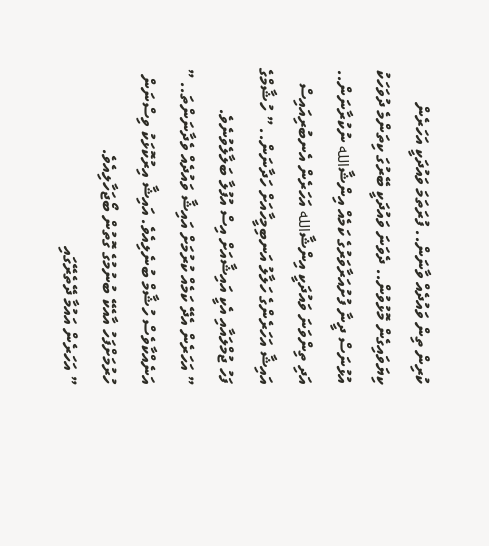ކުރިން ތިން ވައުދެއް ވާނަން.. ފުރަތަމަ ވައުދަކީ އަހަރެން ކިޔަވައިގެން މޮޅުވުން.. ދެވަނަ ވައުދަކީ ބޭރުގަ ކިތަންމެ ދުވަހަކު އުޅުނަސް ދީނާ ފުށުއަރާވަރުގެ ކަމެއް އިންޝާالله ނުކުރާނަން.. އަދި ތިންވަނަ ވައުދަކީ އިންޝާالله އަހަރެން އެނބުރިއައިސް އައިޝާ އަހަރެންގެ ހަލާލު އަނބިމީހާއަށް ހަދާނަން.. ” ހުޝާމްގެ ފަހު ޖުމްލައާއި އެކީ އައިޝާއަށް އިސް އުފުލާ ބަލާލެވުނެވެ.
” އަހަރެން އެދޭ ކަމެއް ކުރުމަށް އައިޝާ ވައުދެއް ވެދާނަންތަ.. ” އަނެއްކާވެސް ހުޝާމް ބުނެލިއެވެ. އައިޝާ އިރުކޮޅަކު ވިސްނަން ހުރުމަށްފަހު އާއެކޭ ބުނުމުގެ ގޮތުން ބޯޖަހާލިއެވެ.
” އަހަރެން އައުމާ ދޭތެރޭގައި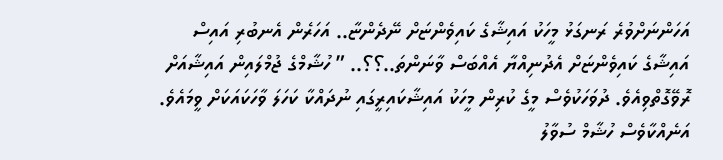އަހަންނަށްވުރެ ރަނގަޅު މީހަކު އައިޝާގެ ކައިވެންޏަށް ނޭދެންޏާ.. އަހަރެން އެނބުރި އައިސް އައިޝާގެ ކައިވެންޏަށް އެދުނިއްޔާ އެއްބަސް ވާނަންތަ..؟؟.. ” ހުޝާމްގެ ޖުމްލައިން އައިޝާއަށް ރޮވޭގޮތްވިއެވެ. ދުވަހަކުވެސް މީގެ ކުރިން މީހަކު އައިޝާކައިރީގައި ނުދައްކާ ކަހަލަ ވާހަކައަކަށް ވީމައެވެ. އަނެއްކާވެސް ހުޝާމް ސުވާލު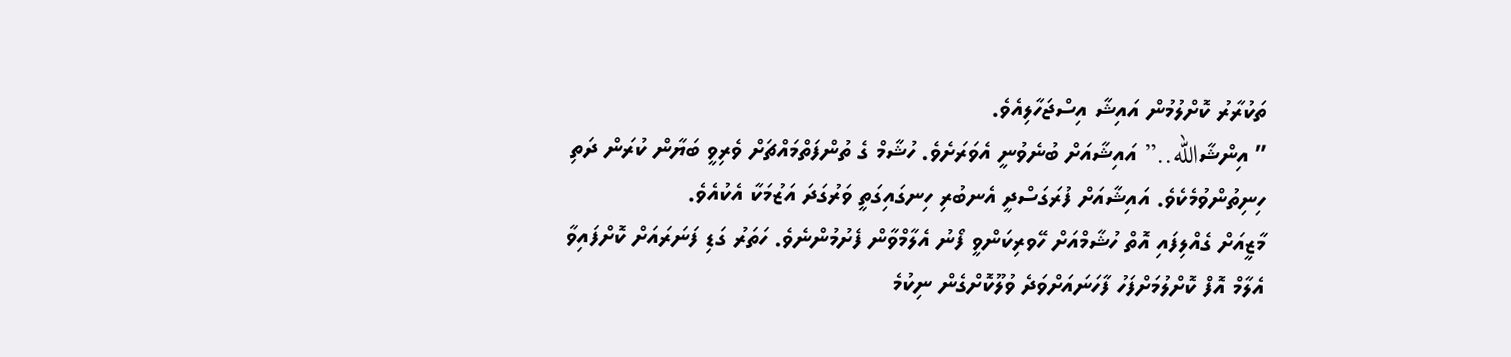ތަކުރާރު ކޮށްލުމުން އައިޝާ އިސްޖަހާލިއެވެ.
” އިންޝާالله..” އައިޝާއަށް ބުނެވުނީ އެވަރަށެވެ. ހުޝާމް ގެ ތުންފަތްމައްޗަށް ވެރިވީ ބަޔާން ކުރަން ދަތި ހިނިތުންވުމެކެވެ. އައިޝާއަށް ފުރަގަސްދީ އެނބުރި ހިނގައިގަތީ ވަރުގަދަ އަޒުމަކާ އެކުއެވެ.
މާޒީއަށް ގެއްލިފައި އޮތް ހުޝާމްއަށް ހޭވރިކަންވީ ފޯނު އެލާމްވާން ފެށުމުންނެވެ. ހަތަރު ގަޑި ފަނަރައަށް ކޮށްފައިވާ އެލާމް އޮފް ކޮށްލުމަށްފަހު ފާހަނައަށްވަދެ ވުލޫކޮށްގެން ނިކުމެ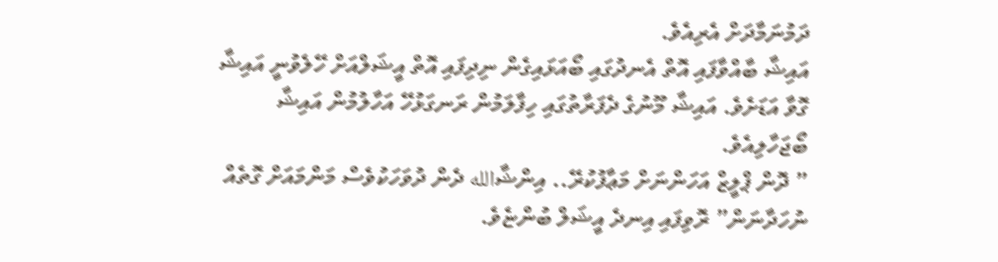ދަމުނަމާދަށް އެރިއެވެ.
އައިޝާ ބާއްވާފައި އޮތް އެނދުގައި ބޯއަޅައިގެން ނިދިފައި އޮތް އީޝަލްއަށް ހޭލެވުނީ އައިޝާ ގޮވާ އަޑަށެވެ. އައިޝާ މޫނުގެ ދެފަރާތުގައި ހިފާލަމުން ރަނގަޅުހޭ އަހާލުމުން އައިޝާ ބޯޖަހާލިއެވެ.
” ދޮން ޕްލީޒް އަހަންނަށް މަޢާފުކުރޭ.. އިންޝާالله ދެން ދުވަހަކުވެސް މަންމައަށް ގޮތެއް ނުހަދާނަން” ރޮވިފައި އިނދެ އީޝަލް ބުންޏެވެ.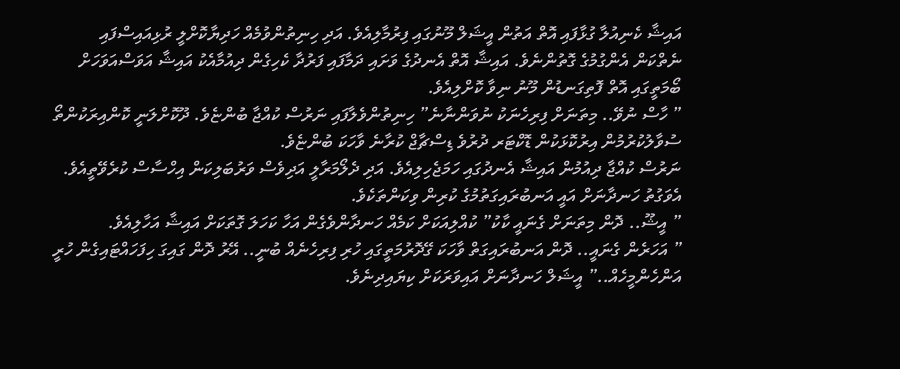އައިޝާ ކެނިއުލާ ގުޅާފައި އޮތް އަތުން އީޝަލް މޫނުގައި ފިރުމާލިއެވެ. އަދި ހިނިތުންވުމެއް ހަދިޔާކޮށްލީ ރުޅިއައިސްފައި ނެތްކަން އެންގުމުގެ ގޮތުންނެވެ. އައިޝާ އޮތް އެނދުގެ ވަށައި ދަމާފައި ފަރުދާ ކެހިގެން ދިއުމާއެކު އައިޝާ އަވަސްއަވަހަށް ބޯމަތީގައި އޮތް ފޮތިގަނޑުން މޫނު ނިވާ ކޮށްލިއެވެ.
” ހާސް ނުވޭ.. މިތަނަށް ފިރިހެނަކު ނުވަންނާނެ” ހިނިތުންވެލާފައި ނަރުސް ކުއްޖާ ބުންޏެވެ. ދޫކޮށްލަނީ ކޮންއިރަކުންތޯ ސުވާލުކުރުމުން އިރުކޮޅަކުން ޑޮކްޓަރ ދުރުވެ ޑިސްޗާޖް ކުރާނެ ވާހަކަ ބުންޏެވެ.
ނަރުސް ކުއްޖާ ދިއުމުން އައިޝާ އެނދުގައި ހަމަޖެހިލިއެވެ. އަދި ދެލޯމަރާލީ އަދިވެސް ވަރުބަލިކަން އިހްސާސް ކުރެވޭތީއެވެ. އެވަގުތު ހަނދާނަށް އައީ އަނބުރައިގަތުމުގެ ކުރިން ވިކަންތަކެވެ.
” އީޝޫ.. ދޮން މިތަނަށް ގެނައީ ކާކު” ކުއްލިއަކަށް ކަމެއް ހަނދާންވެގެން އަހާ ކަހަލަ ގޮތަކަށް އައިޝާ އަހާލިއެވެ.
” އަހަރެން ގެނައީ.. ދޮން އަނބުރައިގަތް ވާހަކަ ގޭދޮރުމަތީގައި ހުރި ފިރިހެނެއް ބުނީ.. އޭރު ދޮން ގައިގަ ހިފަހައްޓައިގެން ހުރީ އަންހެންމީހެއް..” އީޝަލް ހަނދާނަށް އައިވަރަކަށް ކިޔައިދިނެވެ.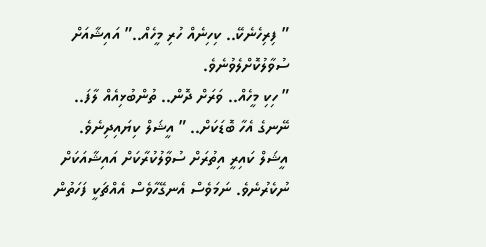” ފިރިހެނެކޭ.. ކިހިނެއް ހުރި މީހެއް..” އައިޝާއަށް ސުވާލުކޮށްލެވުނެވެ.
” ހިކި މީހެއް.. ވަރަށް ދޮން.. ތުންބުޅިއެއް ލާފަ.. ނޭނގެ އެހާ ބޮޑަކަށް.. ” އީޝަލް ކިޔައިދިނެވެ. އީޝަލް ކައިރީ އިތުރަށް ސުވާލުކުރާކަށް އައިޝާއަކަށް ނުކެރުނެވެ. ނަމަވެސް އެނގޭހާވެސް އެއްޗަކީ ފަހަތުން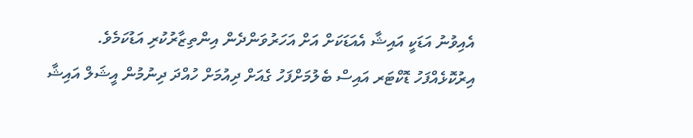އެއިވުނު އަޑަކީ އައިޝާ އެއަޑަކަށް އަށް އަހަރުވަންދެން އިންތިޒާރުކުރި އަޑުކަމެވެ.
އިރުކޮޅެއްފަހު ޑޮކްޓަރ އައިސް ބެލުމަށްފަހު ގެއަށް ދިއުމަށް ހުއްދަ ދިނުމުން އީޝަލް އައިޝާ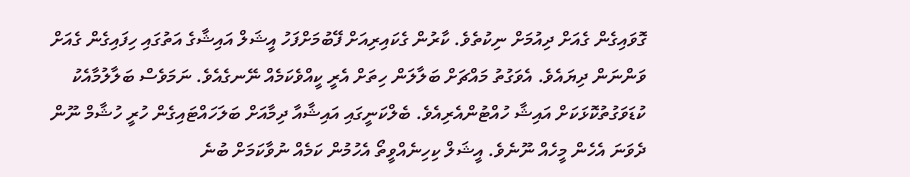ގޮވައިގެން ގެއަށް ދިއުމަށް ނިކުތެވެ. ކާރުން ގެކައިރިއަށް ފޭބުމަށްފަހު އީޝަލް އައިޝާގެ އަތުގައި ހިފައިގެން ގެއަށް ވަންނަން ދިޔައެވެ. އެވަގުތު މައްޗަށް ބަލާލަން ހިތަށް އެރީ ކީއްވެކަމެއް ނޭނގެއެވެ. ނަމަވެސް ބަލާލުމާއެކު ކުޑަވަގުތުކޮޅަކަށް އައިޝާ ހުއްޓުންއެރިއެވެ. ބެލްކަނީގައި އައިޝާއާ ދިމާއަށް ބަލަހައްޓައިގެން ހުރީ ހުޝާމް ނޫން ދެވަނަ އެހެން މީހެއް ނޫނެވެ. އީޝަލް ކިހިނެއްވީތޯ އެހުމުން ކަމެއް ނުވާކަމަށް ބުނެ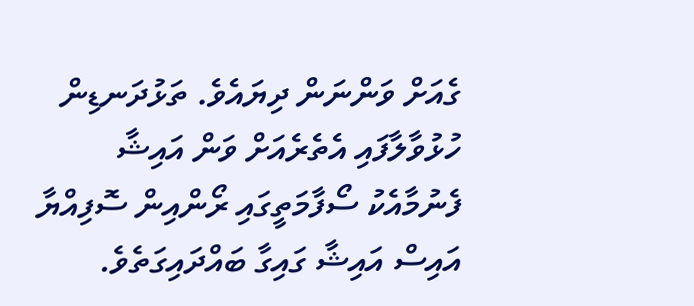ގެއަށް ވަންނަން ދިޔައެވެ. ތަޅުދަނޑިން ހުޅުވާލާފައި އެތެރެއަށް ވަން އައިޝާ ފެނުމާއެކު ސޯފާމަތީގައި ރޯންއިން ސޮފިއްޔާ އައިސް އައިޝާ ގައިގާ ބައްދައިގަތެވެ.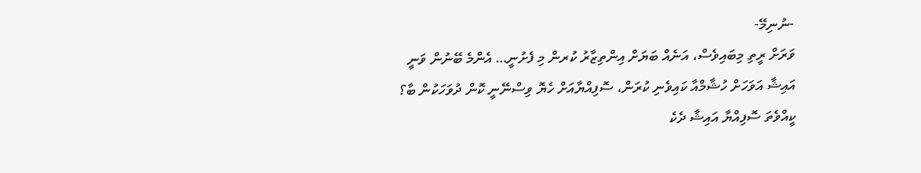-ނުނިމޭ-
ވަރަށް ރީތި މިބައިވެސް، އަނެއް ބަޔަށް އިންތިޒާރު ކުރން މި ފެށުނީ… އެންމެ ބޭނުން ވަނީ އައިޝާ އަވަހަށް ހުޝާމްއާ ކައިވެނި ކުރަން، ސޮފިއްޔާއަށް ހެޔޮ ވިސްނޭނީ ކޮން ދުވަހަކުން ބާ؟ ކީއްވެތަ ސޮފިއްޔާ އައިޝާ ދެކެ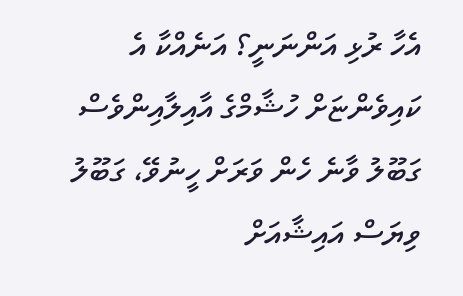އެހާ ރުޅި އަންނަނީ؟ އަނެއްކާ އެ ކައިވެންޏަށް ހުޝާމްގެ އާއިލާއިންވެސް ގަބޫލު ވާނެ ހެން ވަރަށް ހީނުވޭ، ގަބޫލު ވިޔަސް އައިޝާއަށް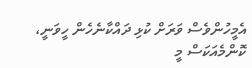އެމީހުންވެސް ވަރަށް ކުޅި ދައްކާނެހެން ހީވަނީ، ކޮންމެއަކަސް މީ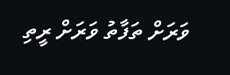ވަރަށް ތަފާތު ވަރަށް ރީތި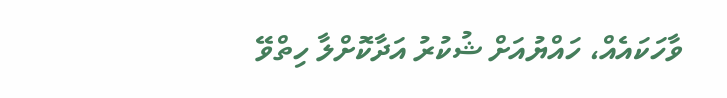ވާހަކައެއް، ހައްޔުއަށް ޝުކުރު އަދާކޮށްލާ ހިތްވޭ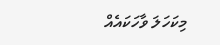މިކަހަލަ ވާހަކައެއް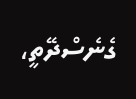ގެނެސްދޭތީ،